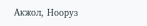Акжол, Нооруз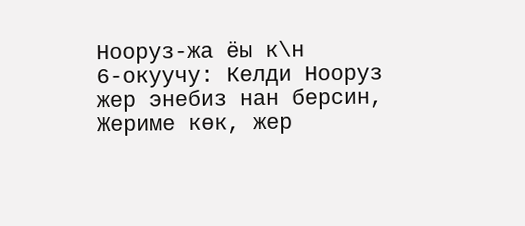Нооруз-жа ёы к\н
6-окуучу: Келди Нооруз жер энебиз нан берсин,
Жериме көк, жер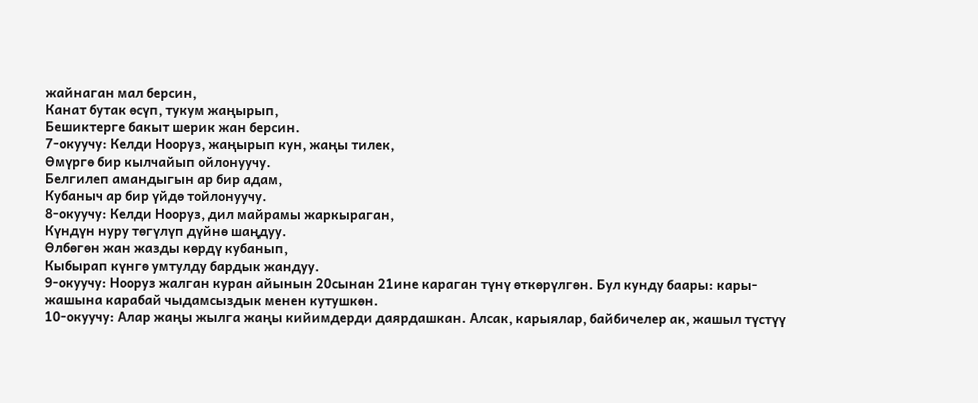жайнаган мал берсин,
Канат бутак өсүп, тукум жаңырып,
Бешиктерге бакыт шерик жан берсин.
7-окуучу: Келди Нооруз, жаңырып кун, жаңы тилек,
Өмүргө бир кылчайып ойлонуучу.
Белгилеп амандыгын ар бир адам,
Кубаныч ар бир үйдө тойлонуучу.
8-окуучу: Келди Нооруз, дил майрамы жаркыраган,
Күндүн нуру төгүлүп дүйнө шаңдуу.
Өлбөгөн жан жазды көрдү кубанып,
Кыбырап күнгө умтулду бардык жандуу.
9-окуучу: Нооруз жалган куран айынын 20сынан 21ине караган түнү өткөрүлгөн. Бул кунду баары: кары-жашына карабай чыдамсыздык менен кутушкөн.
10-окуучу: Алар жаңы жылга жаңы кийимдерди даярдашкан. Алсак, карыялар, байбичелер ак, жашыл түстүү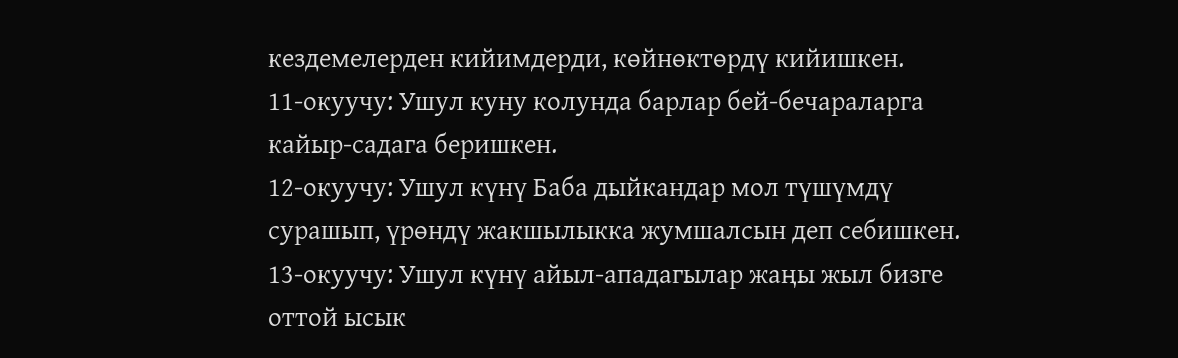кездемелерден кийимдерди, көйнөктөрдү кийишкен.
11-окуучу: Ушул куну колунда барлар бей-бечараларга кайыр-садага беришкен.
12-окуучу: Ушул күнү Баба дыйкандар мол түшүмдү сурашып, үрөндү жакшылыкка жумшалсын деп себишкен.
13-окуучу: Ушул күнү айыл-ападагылар жаңы жыл бизге оттой ысык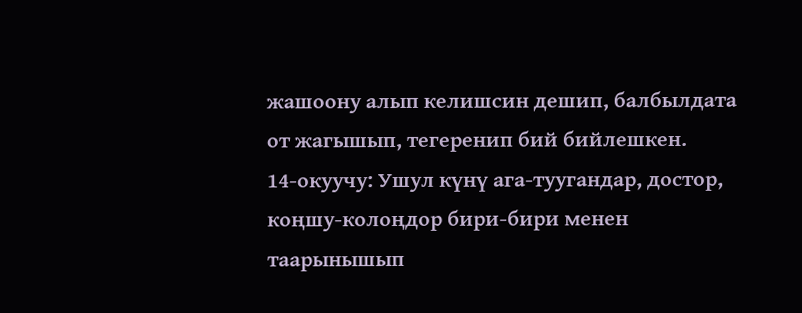жашоону алып келишсин дешип, балбылдата от жагышып, тегеренип бий бийлешкен.
14-окуучу: Ушул күнү ага-туугандар, достор, коңшу-колоңдор бири-бири менен таарынышып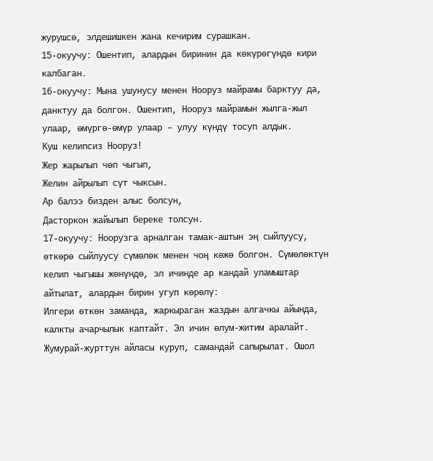журушсө, элдешишкен жана кечирим сурашкан.
15-окуучу: Ошентип, алардын биринин да көкүрөгүндө кири калбаган.
16-окуучу: Мына ушунусу менен Нооруз майрамы барктуу да, данктуу да болгон. Ошентип, Нооруз майрамын жылга-жыл улаар, өмүргө-өмүр улаар – улуу күндү тосуп алдык.
Куш келипсиз Нооруз!
Жер жарылып чөп чыгып,
Желин айрылып сүт чыксын.
Ар балээ бизден алыс болсун,
Дасторкон жайылып береке толсун.
17-окуучу: Ноорузга арналган тамак-аштын эң сыйлуусу, өткөрө сыйлуусу сүмөлөк менен чоң көжө болгон. Сүмөлөктүн келип чыгышы жөнүндө, эл ичинде ар кандай уламыштар айтылат, алардын бирин угуп көрөлү:
Илгери өткөн заманда, жаркыраган жаздын алгачкы айында, калкты ачарчылык каптайт. Эл ичин өлум-житим аралайт. Жумурай-журттун айласы куруп, самандай сапырылат. Ошол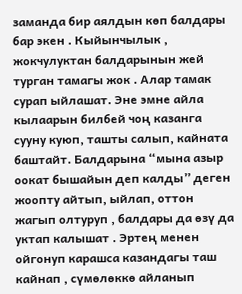заманда бир аялдын көп балдары бар экен . Кыйынчылык , жокчулуктан балдарынын жей турган тамагы жок . Алар тамак сурап ыйлашат. Эне эмне айла кылаарын билбей чоң казанга сууну куюп, ташты салып, кайната баштайт. Балдарына “мына азыр оокат бышайын деп калды” деген жоопту айтып, ыйлап, оттон жагып олтуруп , балдары да өзү да уктап калышат . Эртең менен ойгонуп карашса казандагы таш кайнап , сүмөлөккө айланып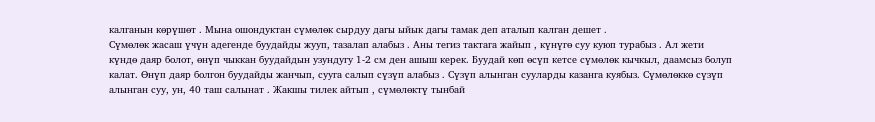калганын көрүшөт . Мына ошондуктан сүмөлөк сырдуу дагы ыйык дагы тамак деп аталып калган дешет .
Сүмөлөк жасаш үчүн адегенде буудайды жууп, тазалап алабыз . Аны тегиз тактага жайып , күнүгө суу куюп турабыз . Ал жети күндө даяр болот, өнүп чыккан буудайдын узундугу 1-2 см ден ашыш керек. Буудай көп өсүп кетсе сүмөлөк кычкыл, даамсыз болуп калат. Өнүп даяр болгон буудайды жанчып, сууга салып сүзүп алабыз . Сүзүп алынган сууларды казанга куябыз. Сүмөлөккө сүзүп алынган суу, ун, 40 таш салынат . Жакшы тилек айтып , сүмөлөктү тынбай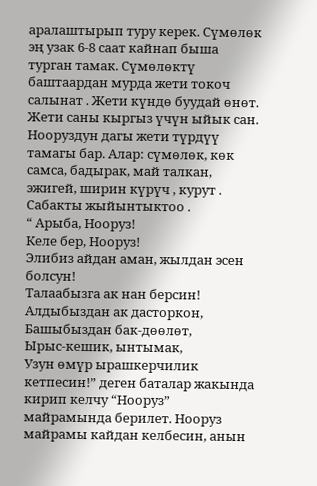аралаштырып туру керек. Сүмөлөк эң узак 6-8 саат кайнап быша турган тамак. Сүмөлөктү баштаардан мурда жети токоч салынат . Жети күндө буудай өнөт. Жети саны кыргыз үчүн ыйык сан. Нооруздун дагы жети түрдүү тамагы бар. Алар: сүмөлөк, көк самса, бадырак, май талкан, эжигей, ширин күрүч , курут .
Сабакты жыйынтыктоо .
“ Арыба, Нооруз!
Келе бер, Нооруз!
Элибиз айдан аман, жылдан эсен болсун!
Талаабызга ак нан берсин!
Алдыбыздан ак дасторкон,
Башыбыздан бак-дөөлөт,
Ырыс-кешик, ынтымак,
Узун өмүр ырашкерчилик кетпесин!” деген баталар жакында кирип келчу “Нооруз” майрамында берилет. Нооруз майрамы кайдан келбесин, анын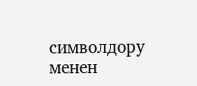символдору менен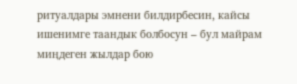ритуалдары эмнени билдирбесин, кайсы ишенимге таандык болбосун – бул майрам миңдеген жылдар бою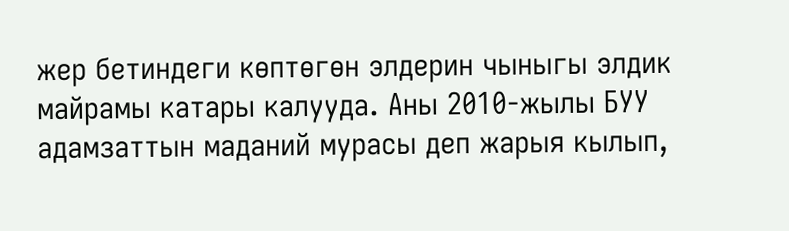жер бетиндеги көптөгөн элдерин чыныгы элдик майрамы катары калууда. Аны 2010-жылы БУУ адамзаттын маданий мурасы деп жарыя кылып,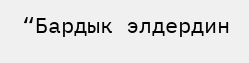“Бардык элдердин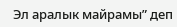Эл аралык майрамы” деп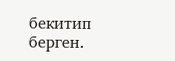бекитип берген.